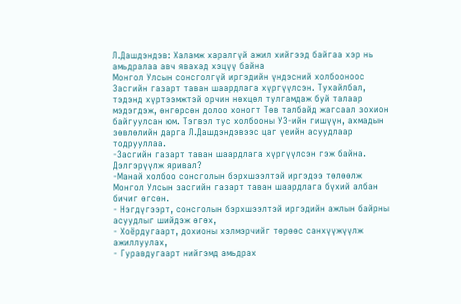Л.Дашдэндэв: Халамж харалгүй ажил хийгээд байгаа хэр нь амьдралаа авч явахад хэцүү байна
Монгол Улсын сонсголгүй иргэдийн үндэсний холбооноос Засгийн газарт таван шаардлага хүргүүлсэн. Тухайлбал, тэдэнд хүртээмжтэй орчин нөхцөл тулгамдаж буй талаар мэдэгдэж, өнгөрсөн долоо хоногт Төв талбайд жагсаал зохион байгуулсан юм. Тэгвэл тус холбооны УЗ-ийн гишүүн, ахмадын зөвлөлийн дарга Л.Дашдэндэвээс цаг үеийн асуудлаар тодрууллаа.
-Засгийн газарт таван шаардлага хүргүүлсэн гэж байна. Дэлгэрүүлж яривал?
-Манай холбоо сонсголын бэрхшээлтэй иргэдээ төлөөлж Монгол Улсын засгийн газарт таван шаардлага бүхий албан бичиг өгсөн.
- Нэгдүгээрт, сонсголын бэрхшээлтэй иргэдийн ажлын байрны асуудлыг шийдэж өгөх,
- Хоёрдугаарт, дохионы хэлмэрчийг төрөөс санхүүжүүлж ажиллуулах,
- Гуравдугаарт нийгэмд амьдрах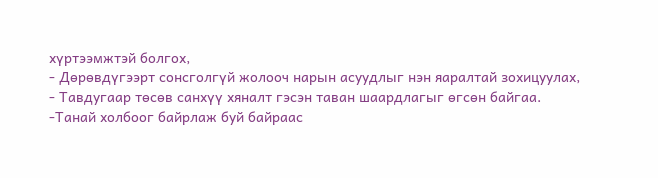хүртээмжтэй болгох,
- Дөрөвдүгээрт сонсголгүй жолооч нарын асуудлыг нэн яаралтай зохицуулах,
- Тавдугаар төсөв санхүү хяналт гэсэн таван шаардлагыг өгсөн байгаа.
-Танай холбоог байрлаж буй байраас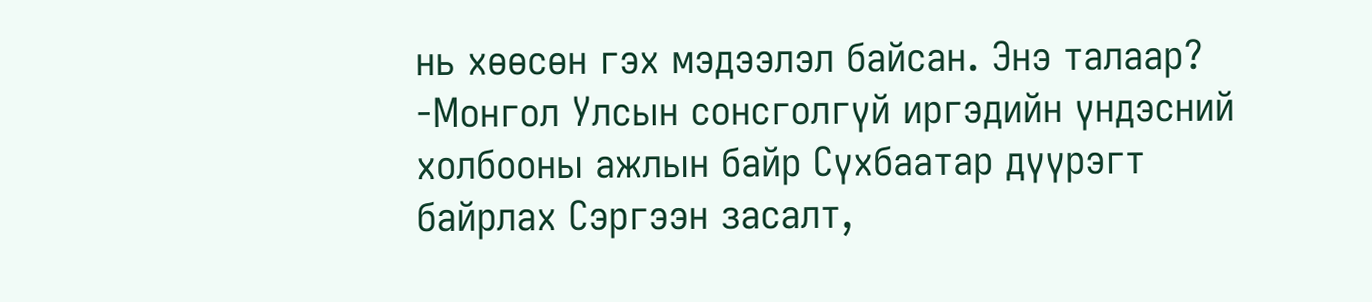нь хөөсөн гэх мэдээлэл байсан. Энэ талаар?
-Монгол Улсын сонсголгүй иргэдийн үндэсний холбооны ажлын байр Сүхбаатар дүүрэгт байрлах Сэргээн засалт,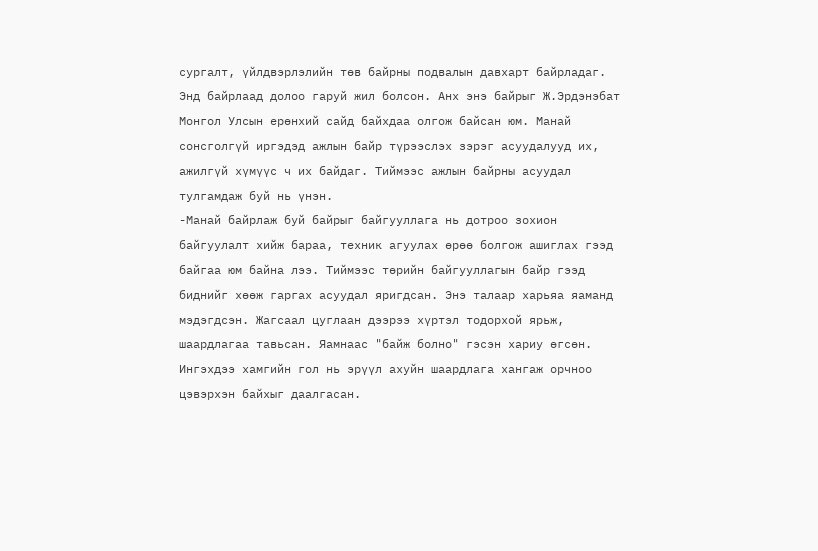сургалт, үйлдвэрлэлийн төв байрны подвалын давхарт байрладаг. Энд байрлаад долоо гаруй жил болсон. Анх энэ байрыг Ж.Эрдэнэбат Монгол Улсын ерөнхий сайд байхдаа олгож байсан юм. Манай сонсголгүй иргэдэд ажлын байр түрээслэх зэрэг асуудалууд их, ажилгүй хүмүүс ч их байдаг. Тиймээс ажлын байрны асуудал тулгамдаж буй нь үнэн.
-Манай байрлаж буй байрыг байгууллага нь дотроо зохион байгуулалт хийж бараа, техник агуулах өрөө болгож ашиглах гээд байгаа юм байна лээ. Тиймээс төрийн байгууллагын байр гээд биднийг хөөж гаргах асуудал яригдсан. Энэ талаар харьяа яаманд мэдэгдсэн. Жагсаал цуглаан дээрээ хүртэл тодорхой ярьж, шаардлагаа тавьсан. Яамнаас "байж болно" гэсэн хариу өгсөн. Ингэхдээ хамгийн гол нь эрүүл ахуйн шаардлага хангаж орчноо цэвэрхэн байхыг даалгасан.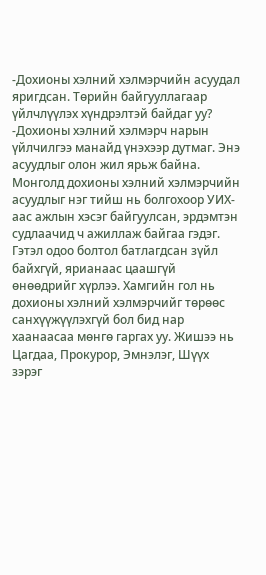-Дохионы хэлний хэлмэрчийн асуудал яригдсан. Төрийн байгууллагаар үйлчлүүлэх хүндрэлтэй байдаг уу?
-Дохионы хэлний хэлмэрч нарын үйлчилгээ манайд үнэхээр дутмаг. Энэ асуудлыг олон жил ярьж байна. Монголд дохионы хэлний хэлмэрчийн асуудлыг нэг тийш нь болгохоор УИХ-аас ажлын хэсэг байгуулсан, эрдэмтэн судлаачид ч ажиллаж байгаа гэдэг. Гэтэл одоо болтол батлагдсан зүйл байхгүй, ярианаас цаашгүй өнөөдрийг хүрлээ. Хамгийн гол нь дохионы хэлний хэлмэрчийг төрөөс санхүүжүүлэхгүй бол бид нар хаанаасаа мөнгө гаргах уу. Жишээ нь Цагдаа, Прокурор, Эмнэлэг, Шүүх зэрэг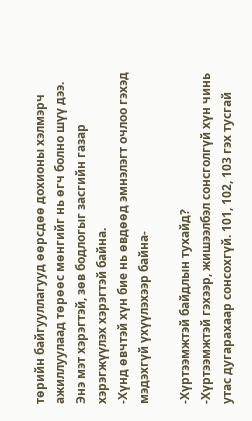төрийн байгууллагууд өөрсдөө дохионы хэлмэрч ажиллуулаад төрөөс мөнгийг нь өгч болно шүү дээ. Энэ мэт хэрэгтэй, зөв бодлогыг засгийн газар хэрэгжүүлэх хэрэгтэй байна.
-Хүнд өвчтэй хүн бие нь өвдөөд эмнэлэгт очлоо гэхэд мэдэхгүй үхүүлэхээр байна-

-Хүртээмжтэй байдлын тухайд?
-Хүртээмжтэй гэхээр, жишээлбэл сонсголгүй хүн чинь утас дугарахаар сонсохгүй. 101, 102, 103 гэх тусгай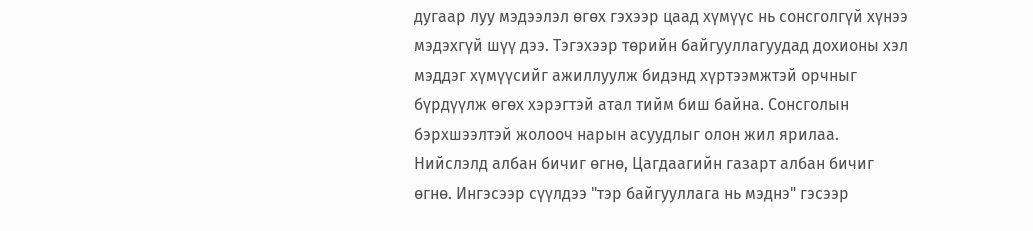дугаар луу мэдээлэл өгөх гэхээр цаад хүмүүс нь сонсголгүй хүнээ мэдэхгүй шүү дээ. Тэгэхээр төрийн байгууллагуудад дохионы хэл мэддэг хүмүүсийг ажиллуулж бидэнд хүртээмжтэй орчныг бүрдүүлж өгөх хэрэгтэй атал тийм биш байна. Сонсголын бэрхшээлтэй жолооч нарын асуудлыг олон жил ярилаа. Нийслэлд албан бичиг өгнө, Цагдаагийн газарт албан бичиг өгнө. Ингэсээр сүүлдээ "тэр байгууллага нь мэднэ" гэсээр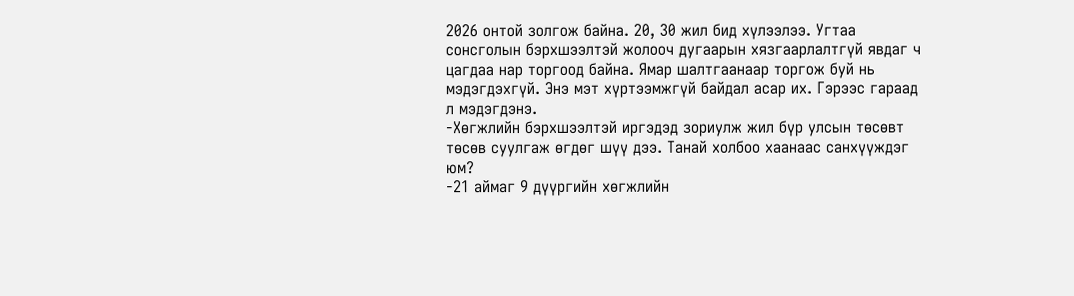2026 онтой золгож байна. 20, 30 жил бид хүлээлээ. Угтаа сонсголын бэрхшээлтэй жолооч дугаарын хязгаарлалтгүй явдаг ч цагдаа нар торгоод байна. Ямар шалтгаанаар торгож буй нь мэдэгдэхгүй. Энэ мэт хүртээмжгүй байдал асар их. Гэрээс гараад л мэдэгдэнэ.
-Хөгжлийн бэрхшээлтэй иргэдэд зориулж жил бүр улсын төсөвт төсөв суулгаж өгдөг шүү дээ. Танай холбоо хаанаас санхүүждэг юм?
-21 аймаг 9 дүүргийн хөгжлийн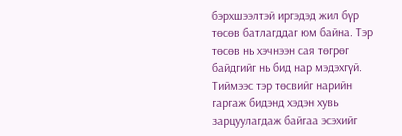бэрхшээлтэй иргэдэд жил бүр төсөв батлагддаг юм байна. Тэр төсөв нь хэчнээн сая төгрөг байдгийг нь бид нар мэдэхгүй. Тиймээс тэр төсвийг нарийн гаргаж бидэнд хэдэн хувь зарцуулагдаж байгаа эсэхийг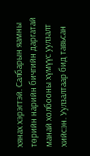хянах хэрэгтэй. Салбарын яамны төрийн нарийн бичгийн даргатай манай холбооны хүмүүс уулзалт хийсэн. Уулзалтаар бид тавьсан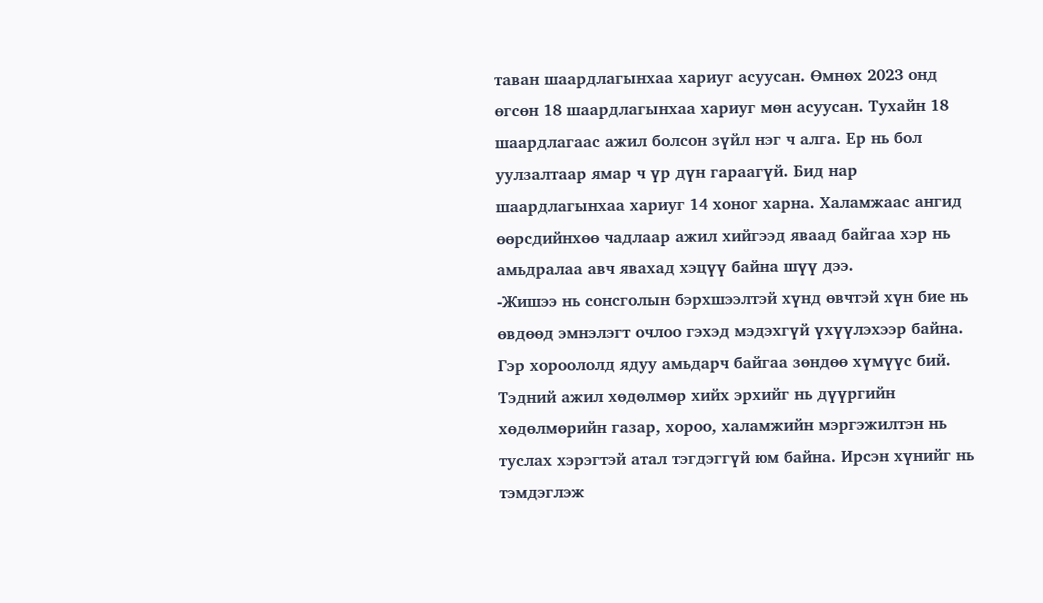таван шаардлагынхаа хариуг асуусан. Өмнөх 2023 онд өгсөн 18 шаардлагынхаа хариуг мөн асуусан. Тухайн 18 шаардлагаас ажил болсон зүйл нэг ч алга. Ер нь бол уулзалтаар ямар ч үр дүн гараагүй. Бид нар шаардлагынхаа хариуг 14 хоног харна. Халамжаас ангид өөрсдийнхөө чадлаар ажил хийгээд яваад байгаа хэр нь амьдралаа авч явахад хэцүү байна шүү дээ.
-Жишээ нь сонсголын бэрхшээлтэй хүнд өвчтэй хүн бие нь өвдөөд эмнэлэгт очлоо гэхэд мэдэхгүй үхүүлэхээр байна. Гэр хороололд ядуу амьдарч байгаа зөндөө хүмүүс бий. Тэдний ажил хөдөлмөр хийх эрхийг нь дүүргийн хөдөлмөрийн газар, хороо, халамжийн мэргэжилтэн нь туслах хэрэгтэй атал тэгдэггүй юм байна. Ирсэн хүнийг нь тэмдэглэж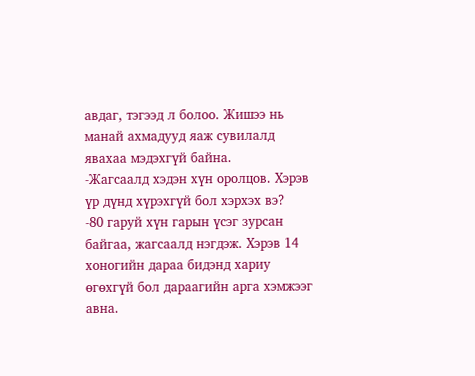авдаг, тэгээд л болоо. Жишээ нь манай ахмадууд яаж сувилалд явахаа мэдэхгүй байна.
-Жагсаалд хэдэн хүн оролцов. Хэрэв үр дүнд хүрэхгүй бол хэрхэх вэ?
-80 гаруй хүн гарын үсэг зурсан байгаа, жагсаалд нэгдэж. Хэрэв 14 хоногийн дараа бидэнд хариу өгөхгүй бол дараагийн арга хэмжээг авна.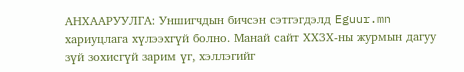АНХААРУУЛГА: Уншигчдын бичсэн сэтгэгдэлд Eguur.mn хариуцлага хүлээхгүй болно. Манай сайт ХХЗХ-ны журмын дагуу зүй зохисгүй зарим үг, хэллэгийг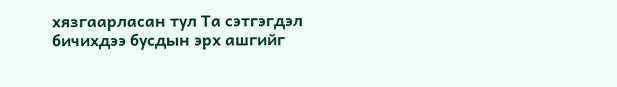хязгаарласан тул Та сэтгэгдэл бичихдээ бусдын эрх ашгийг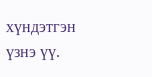хүндэтгэн үзнэ үү.